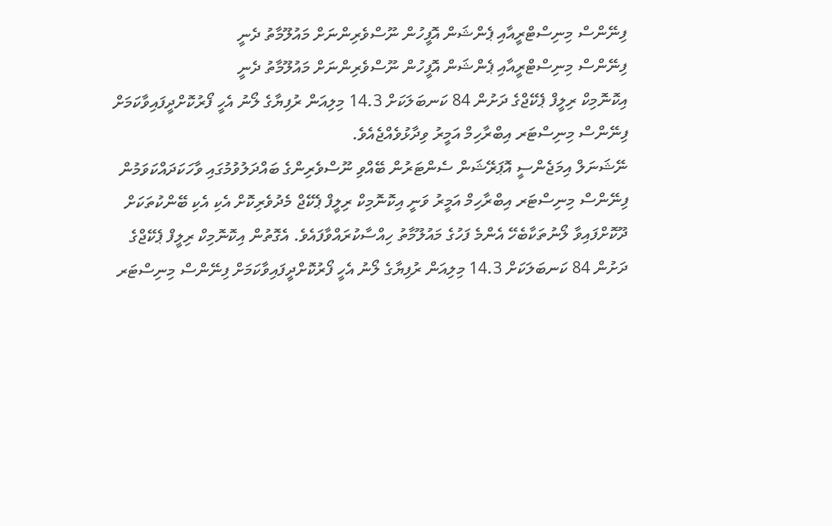ފިނޭންސް މިނިސްޓްރީއާއި ޕެންޝަން އޮފީހުން ނޫސްވެރިންނަށް މައުލޫމާތު ދެނީ
ފިނޭންސް މިނިސްޓްރީއާއި ޕެންޝަން އޮފީހުން ނޫސްވެރިންނަށް މައުލޫމާތު ދެނީ
އިކޮނޮމިކް ރިލީފް ޕެކޭޖްގެ ދަށުން 84 ކަނބަލަކަށް 14.3 މިލިއަން ރުފިޔާގެ ލޯނު އެހީ ފޯރުކޮށްދީފައިވާކަމަށް ފިނޭންސް މިނިސްޓަރ އިބްރާހިމް އަމީރު ވިދާޅުވެއްޖެއެވެ.
ނޭޝަނަލް އިމަޖެންސީ އޮޕަރޭޝަން ސެންޓަރުން ބޭއްވި ނޫސްވެރިންގެ ބައްދަލުވުމުގައި ވާހަކަދައްކަވަމުން ފިނޭންސް މިނިސްޓަރ އިބްރާހިމް އަމީރު ވަނީ އިކޮނޮމިކް ރިލީފް ޕެކޭޖް މެދުވެރިކޮށް އެކި އެކި ބޭންކުތަކަށް ދޫކޮށްފައިވާ ލޯނުތަކާބެހޭ އެންމެ ފަހުގެ މައުލޫމާތު ހިއްސާކުރައްވާފައެވެ. އެގޮތުން އިކޮނޮމިކް ރިލީފް ޕެކޭޖްގެ ދަށުން 84 ކަނބަލަކަށް 14.3 މިލިއަން ރުފިޔާގެ ލޯނު އެހީ ފޯރުކޮށްދީފައިވާކަމަށް ފިނޭންސް މިނިސްޓަރ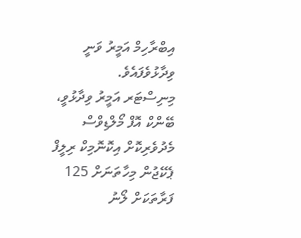އިބްރާހިމް އަމީރު ވަނީ ވިދާޅުވެފައެވެ.
މިނިސްޓަރ އަމީރު ވިދާޅުވީ، ބޭންކް އޮފް މޯލްޑިވްސް މެދުވެރިކޮށް އިކޮނޮމިކް ރިލީފް ޕެކޭޖުން މިހާތަނަށް 125 ފަރާތަކަށް ލޯނު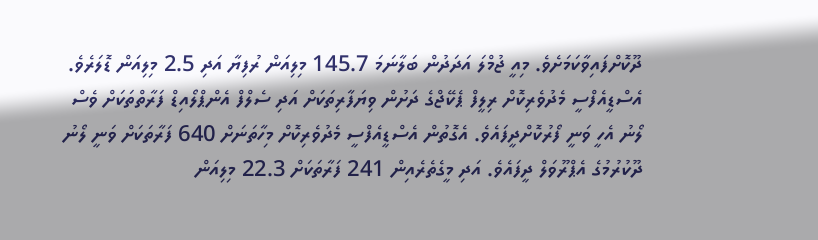ދޫކޮށްފައިވާކަމަށެވެ. މިއީ ޖުމްލަ އަދަދުން ބަލާނަމަ 145.7 މިލިއަން ރުފިޔާ އަދި 2.5 މިލިއަން ޑޮލަރެވެ.
އެސްޑީއެފްސީ މެދުވެރިކޮށް ރިލީފް ޕެކޭޖްގެ ދަށުން ވިޔަފާރިތަކަށް އަދި ސެލްފް އެންޕްލޯއިޑް ފަރާތްތަކަށް ވެސް ލޯނު އެހީ ވަނީ ފޯރުކޮށްދީފައެވެ. އެގޮތުން އެސްޑީއެފްސީ މެދުވެރިކޮށް މިހާތަނަށް 640 ފަރާތަކަށް ވަނީ ލޯނު ދޫކުރުމުގެ އެޕްރޫވަލް ދީފައެވެ. އަދި މީގެތެރެއިން 241 ފަރާތަކަށް 22.3 މިލިއަން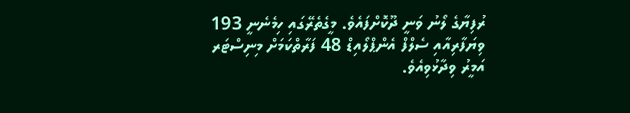ރުފިޔާގެ ލޯނު ވަނީ ދޫކޮށްފައެވެ. މީގެތެރޭގައި ހިމެނެނީ 193 ވިޔަފާރިއާއި ސެލްފް އެންޕްލޯއިޑް 48 ފަރާތްކަމަށް މިނިސްޓަރ އަމީރު ވިދާޅުވިއެވެ.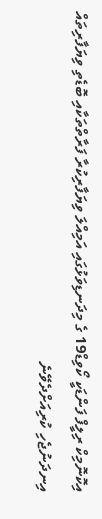އިކޮނޮމިކް ރިލީފް ފަންޑަކީ ކޯވިޑް19 ގެ މިދަނޑިވަޅުގައި އަމިއްލަ ވިޔަފާރިކުރާ ފަރާތްތަކާއި ބޮޑެތި ވިޔަފާރިތައް އިނދަނުޖެހި ކުރިއަށްދެވޭނެ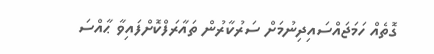ގޮތެއް ހަމަޖައްސައިދިނުމަށް ސަރުކާރުން ތައާރަފްކޮށްފައިވާ ޙާއްސަ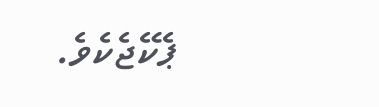ޕެކޭޖެކެވެ.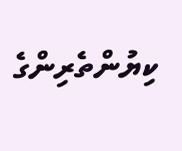ކިޔުންތެރިންގެ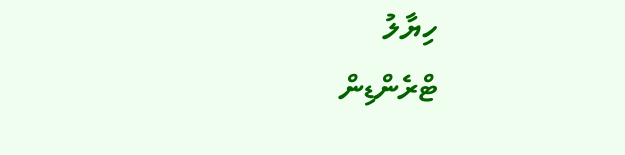ހިޔާލު
ޓްރެންޑިން